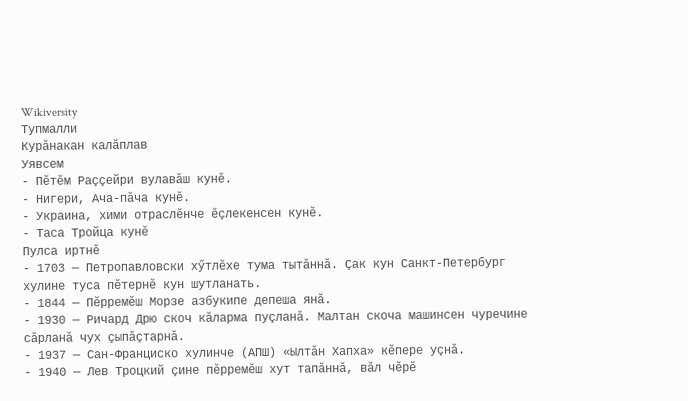Wikiversity
Тупмалли
Курӑнакан калӑплав
Уявсем
- Пĕтĕм Раççейри вулавăш кунĕ.
- Нигери, Ача-пăча кунĕ.
- Украина, хими отраслĕнче ĕçлекенсен кунĕ.
- Таса Тройца кунĕ
Пулса иртнĕ
- 1703 — Петропавловски хӳтлĕхе тума тытăннă. Çак кун Санкт-Петербург хулине туса пĕтернĕ кун шутланать.
- 1844 — Пĕрремĕш Морзе азбукипе депеша янă.
- 1930 — Ричард Дрю скоч кăларма пуçланă. Малтан скоча машинсен чуречине сăрланă чух çыпăçтарнă.
- 1937 — Сан-Франциско хулинче (АПШ) «Ылтăн Хапха» кĕпере уçнă.
- 1940 — Лев Троцкий çине пĕрремĕш хут тапăннă, вăл чĕрĕ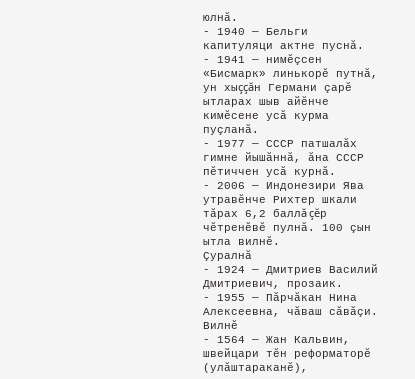юлнă.
- 1940 — Бельги капитуляци актне пуснă.
- 1941 — нимĕçсен «Бисмарк» линькорĕ путнă, ун хыççăн Германи çарĕ ытларах шыв айĕнче кимĕсене усă курма пуçланă.
- 1977 — СССР патшалăх гимне йышăннă, ăна СССР пĕтиччен усă курнă.
- 2006 — Индонезири Ява утравĕнче Рихтер шкали тăрах 6,2 баллă çĕр чĕтренĕвĕ пулнă. 100 çын ытла вилнĕ.
Çуралнă
- 1924 — Дмитриев Василий Дмитриевич, прозаик.
- 1955 — Пăрчăкан Нина Алексеевна, чăваш сăвăçи.
Вилнĕ
- 1564 — Жан Кальвин, швейцари тĕн реформаторĕ (улăштараканĕ),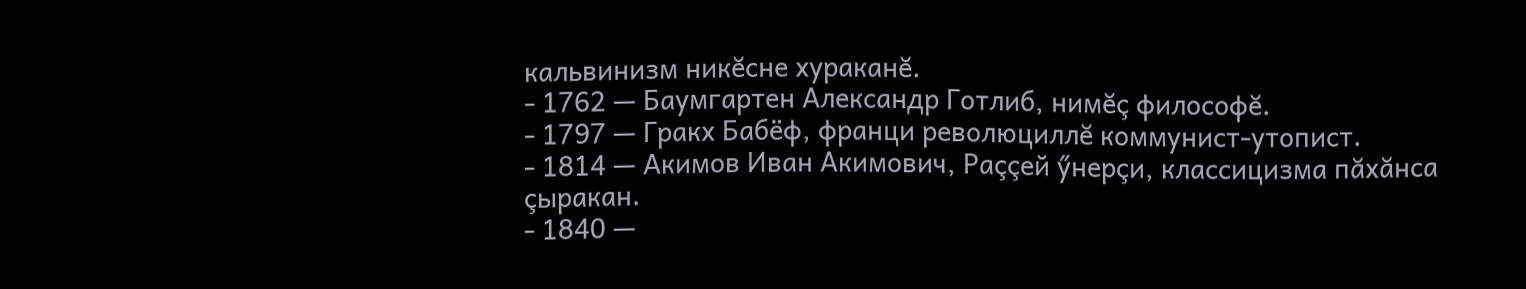кальвинизм никĕсне хураканĕ.
- 1762 — Баумгартен Александр Готлиб, нимĕç философĕ.
- 1797 — Гракх Бабёф, франци революциллĕ коммунист-утопист.
- 1814 — Акимов Иван Акимович, Раççей ӳнерçи, классицизма пăхăнса çыракан.
- 1840 —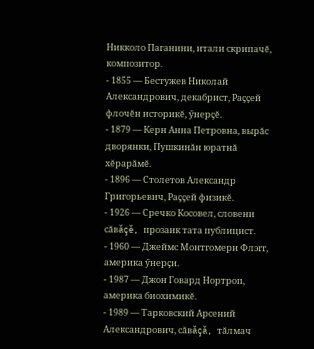Никколо Паганини, итали скрипачĕ, композитор.
- 1855 — Бестужев Николай Александрович, декабрист, Раççей флочĕн историкĕ, ӳнерçĕ.
- 1879 — Керн Анна Петровна, вырăс дворянки, Пушкинăн юратнă хĕрарăмĕ.
- 1896 — Столетов Александр Григорьевич, Раççей физикĕ.
- 1926 — Сречко Косовел, словени сăвăçĕ, прозаик тата публицист.
- 1960 — Джеймс Монтгомери Флэгг, америка ӳнерçи.
- 1987 — Джон Говард Нортроп, америка биохимикĕ.
- 1989 — Тарковский Арсений Александрович, сăвăçă, тăлмач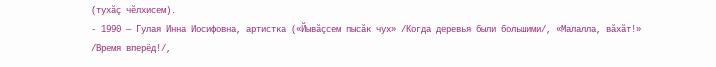(тухăç чĕлхисем).
- 1990 — Гулая Инна Иосифовна, артистка («Йывăçсем пысăк чух» /Когда деревья были большими/, «Малалла, вăхăт!» /Время вперёд!/,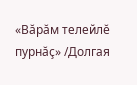«Вăрăм телейлĕ пурнăç» /Долгая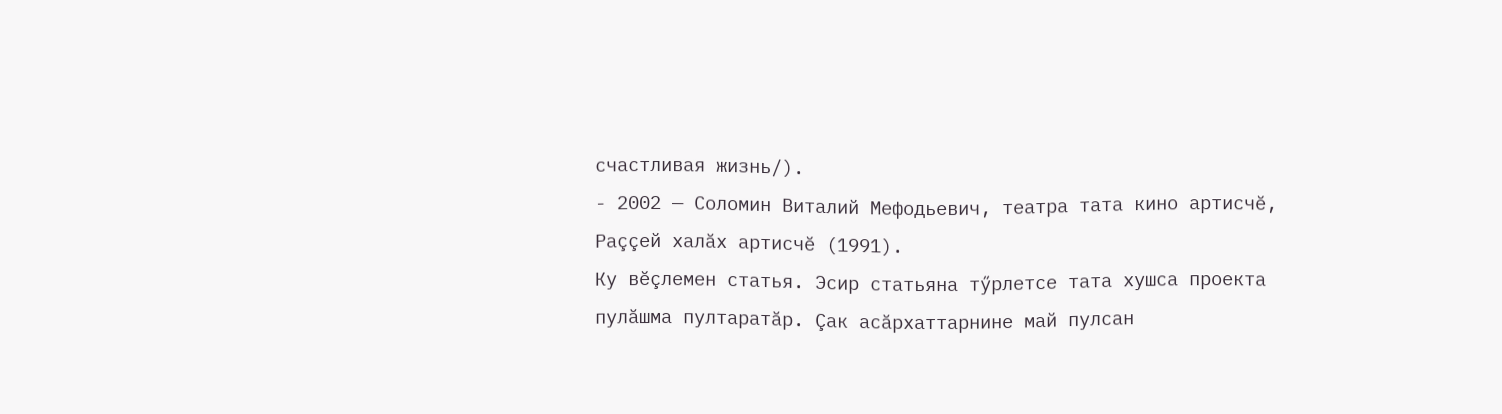счастливая жизнь/).
- 2002 — Соломин Виталий Мефодьевич, театра тата кино артисчĕ, Раççей халăх артисчĕ (1991).
Ку вĕçлемен статья. Эсир статьяна тӳрлетсе тата хушса проекта пулăшма пултаратăр. Çак асăрхаттарнине май пулсан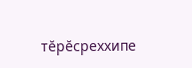тĕрĕсреххипе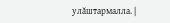улăштармалла. |